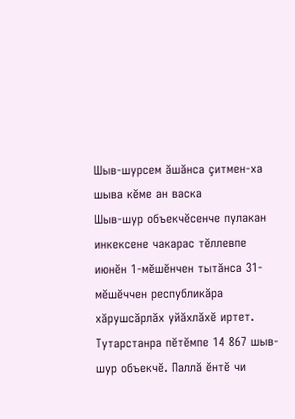Шыв-шурсем ăшăнса çитмен-ха шыва кӗме ан васка
Шыв-шур объекчӗсенче пулакан инкексене чакарас тӗллевпе июнӗн 1-мӗшӗнчен тытăнса 31-мӗшӗччен республикăра хăрушсăрлăх уйăхлăхӗ иртет.
Тутарстанра пӗтӗмпе 14 867 шыв-шур объекчӗ. Паллă ӗнтӗ чи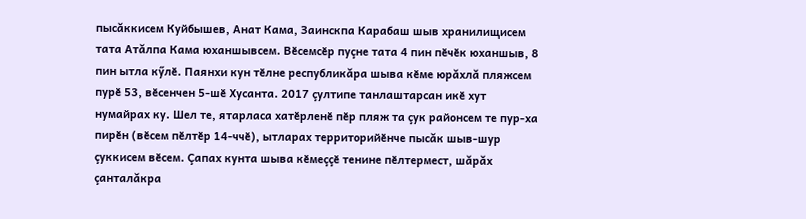пысăккисем Куйбышев, Анат Кама, Заинскпа Карабаш шыв хранилищисем тата Атăлпа Кама юханшывсем. Вӗсемсӗр пуçне тата 4 пин пӗчӗк юханшыв, 8 пин ытла кӳлӗ. Паянхи кун тӗлне республикăра шыва кӗме юрăхлă пляжсем пурӗ 53, вӗсенчен 5-шӗ Хусанта. 2017 çултипе танлаштарсан икӗ хут нумайрах ку. Шел те, ятарласа хатӗрленӗ пӗр пляж та çук районсем те пур-ха пирӗн (вӗсем пӗлтӗр 14-ччӗ), ытларах территорийӗнче пысăк шыв-шур çуккисем вӗсем. Çапах кунта шыва кӗмеççӗ тенине пӗлтермест, шăрăх çанталăкра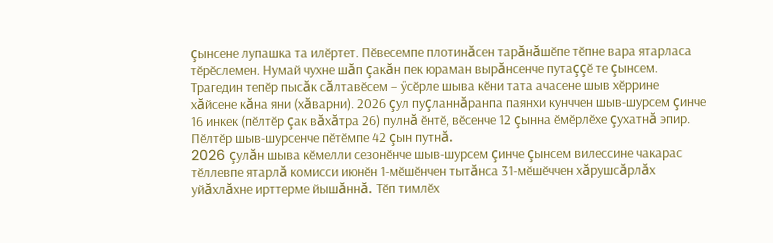çынсене лупашка та илӗртет. Пӗвесемпе плотинăсен тарăнăшӗпе тӗпне вара ятарласа тӗрӗслемен. Нумай чухне шăп çакăн пек юраман вырăнсенче путаççӗ те çынсем. Трагедин тепӗр пысăк сăлтавӗсем – ӳсӗрле шыва кӗни тата ачасене шыв хӗррине хăйсене кăна яни (хăварни). 2026 çул пуçланнăранпа паянхи кунччен шыв-шурсем çинче 16 инкек (пӗлтӗр çак вăхăтра 26) пулнă ӗнтӗ, вӗсенче 12 çынна ӗмӗрлӗхе çухатнă эпир. Пӗлтӗр шыв-шурсенче пӗтӗмпе 42 çын путнă.
2026 çулăн шыва кӗмелли сезонӗнче шыв-шурсем çинче çынсем вилессине чакарас тӗллевпе ятарлă комисси июнӗн 1-мӗшӗнчен тытăнса 31-мӗшӗччен хăрушсăрлăх уйăхлăхне ирттерме йышăннă. Тӗп тимлӗх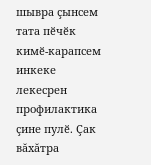шывра çынсем тата пӗчӗк кимӗ-карапсем инкеке лекесрен профилактика çине пулӗ. Çак вăхăтра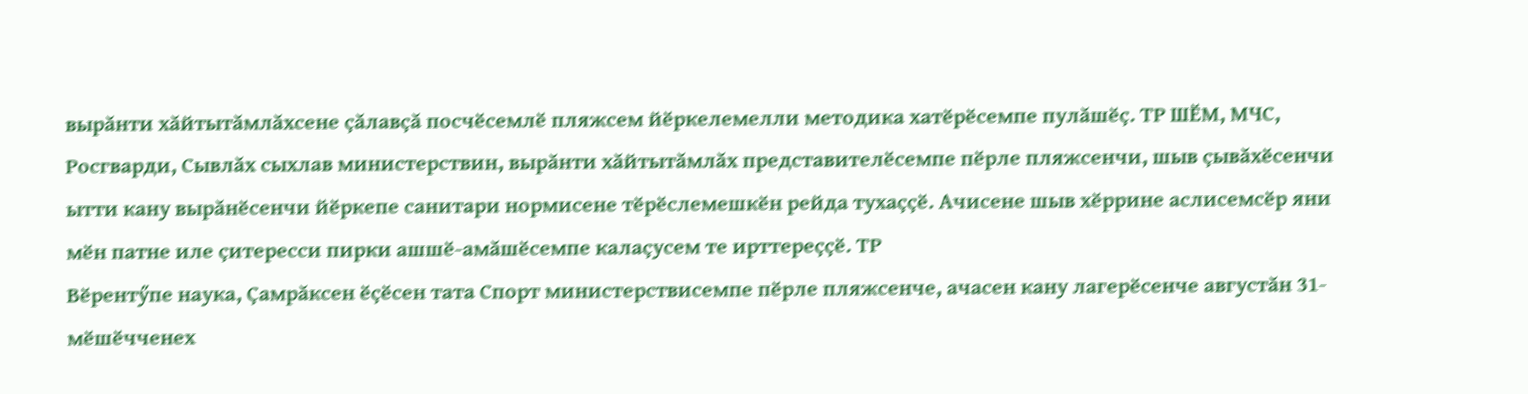вырăнти хăйтытăмлăхсене çăлавçă посчӗсемлӗ пляжсем йӗркелемелли методика хатӗрӗсемпе пулăшӗç. ТР ШӖМ, МЧС, Росгварди, Сывлăх сыхлав министерствин, вырăнти хăйтытăмлăх представителӗсемпе пӗрле пляжсенчи, шыв çывăхӗсенчи ытти кану вырăнӗсенчи йӗркепе санитари нормисене тӗрӗслемешкӗн рейда тухаççӗ. Ачисене шыв хӗррине аслисемсӗр яни мӗн патне иле çитересси пирки ашшӗ-амăшӗсемпе калаçусем те ирттереççӗ. ТР
Вӗрентӳпе наука, Çамрăксен ӗçӗсен тата Спорт министерствисемпе пӗрле пляжсенче, ачасен кану лагерӗсенче августăн 31-мӗшӗчченех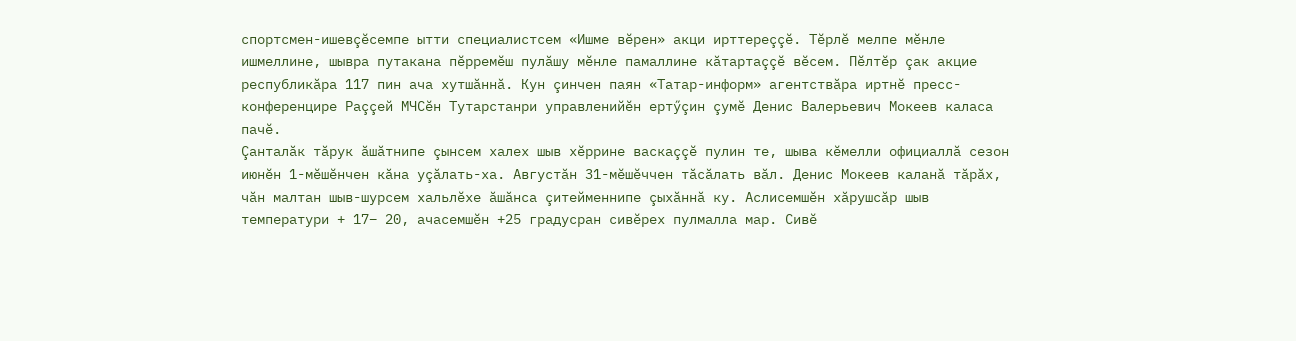спортсмен-ишевçӗсемпе ытти специалистсем «Ишме вӗрен» акци ирттереççӗ. Тӗрлӗ мелпе мӗнле ишмеллине, шывра путакана пӗрремӗш пулăшу мӗнле памаллине кăтартаççӗ вӗсем. Пӗлтӗр çак акцие республикăра 117 пин ача хутшăннă. Кун çинчен паян «Татар-информ» агентствăра иртнӗ пресс-конференцире Раççей МЧСӗн Тутарстанри управленийӗн ертӳçин çумӗ Денис Валерьевич Мокеев каласа пачӗ.
Çанталăк тăрук ăшăтнипе çынсем халех шыв хӗррине васкаççӗ пулин те, шыва кӗмелли официаллă сезон июнӗн 1-мӗшӗнчен кăна уçăлать-ха. Августăн 31-мӗшӗччен тăсăлать вăл. Денис Мокеев каланă тăрăх, чăн малтан шыв-шурсем хальлӗхе ăшăнса çитейменнипе çыхăннă ку. Аслисемшӗн хăрушсăр шыв температури + 17– 20, ачасемшӗн +25 градусран сивӗрех пулмалла мар. Сивӗ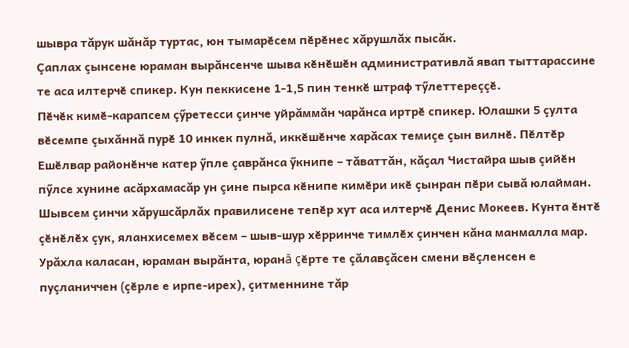шывра тăрук шăнăр туртас, юн тымарӗсем пӗрӗнес хăрушлăх пысăк.
Çаплах çынсене юраман вырăнсенче шыва кӗнӗшӗн административлă явап тыттарассине те аса илтерчӗ спикер. Кун пеккисене 1-1,5 пин тенкӗ штраф тӳлеттереççӗ.
Пӗчӗк кимӗ-карапсем çӳретесси çинче уйрăммăн чарăнса иртрӗ спикер. Юлашки 5 çулта вӗсемпе çыхăннă пурӗ 10 инкек пулнă, иккӗшӗнче харăсах темиçе çын вилнӗ. Пӗлтӗр Ешӗлвар районӗнче катер ӳпле çаврăнса ӳкнипе – тăваттăн, кăçал Чистайра шыв çийӗн пӳлсе хунине асăрхамасăр ун çине пырса кӗнипе кимӗри икӗ çынран пӗри сывă юлайман.
Шывсем çинчи хăрушсăрлăх правилисене тепӗр хут аса илтерчӗ Денис Мокеев. Кунта ӗнтӗ çӗнӗлӗх çук, яланхисемех вӗсем – шыв-шур хӗрринче тимлӗх çинчен кăна манмалла мар. Урăхла каласан, юраман вырăнта, юранă çӗрте те çăлавçăсен смени вӗçленсен е пуçланиччен (çӗрле е ирпе-ирех), çитменнине тăр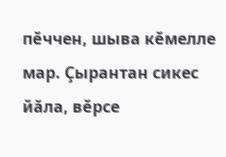пӗччен, шыва кӗмелле мар. Çырантан сикес йăла, вӗрсе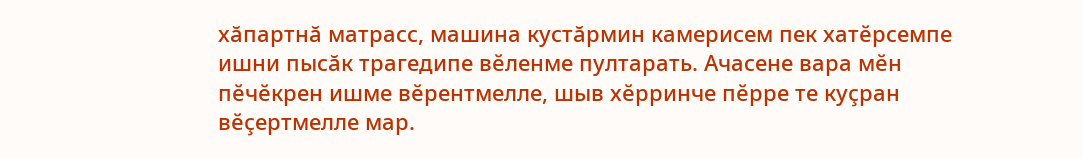хăпартнă матрасс, машина кустăрмин камерисем пек хатӗрсемпе ишни пысăк трагедипе вӗленме пултарать. Ачасене вара мӗн пӗчӗкрен ишме вӗрентмелле, шыв хӗрринче пӗрре те куçран вӗçертмелле мар.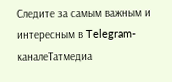Следите за самым важным и интересным в Telegram-каналеТатмедиа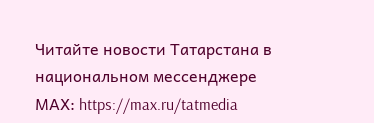Читайте новости Татарстана в национальном мессенджере MАХ: https://max.ru/tatmedia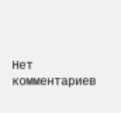Нет комментариев